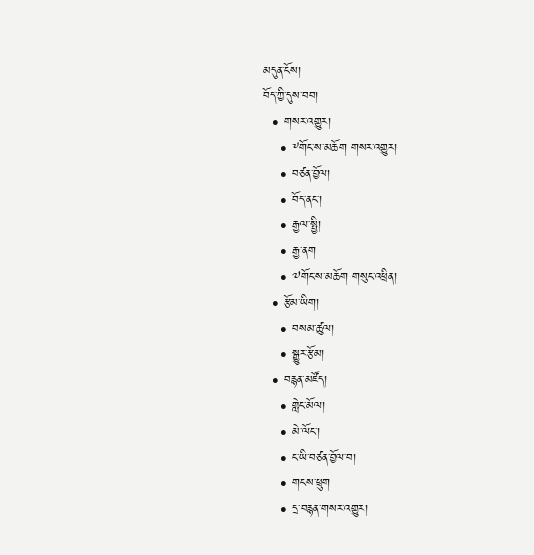མདུན་ངོས།
བོད་ཀྱི་དུས་བབ།
  • གསར་འགྱུར།
    • ༸གོང་ས་མཆོག གསར་འགྱུར།
    • བཙན་བྱོལ།
    • བོད་ནང་།
    • རྒྱལ་སྤྱི།
    • རྒྱ་ནག
    • ༧གོང་ས་མཆོག གསུང་འཕྲིན།
  • རྩོམ་ཡིག།
    • བསམ་ཚུལ།
    • སྒྱུར་རྩོམ།
  • བརྙན་མཛོད།
    • གླེང་མོལ།
    • མེ་ལོང་།
    • ང་ཡི་བཙན་བྱོལ་བ།
    • གངས་ཕྲུག
    • དྲ་བརྙན་གསར་འགྱུར།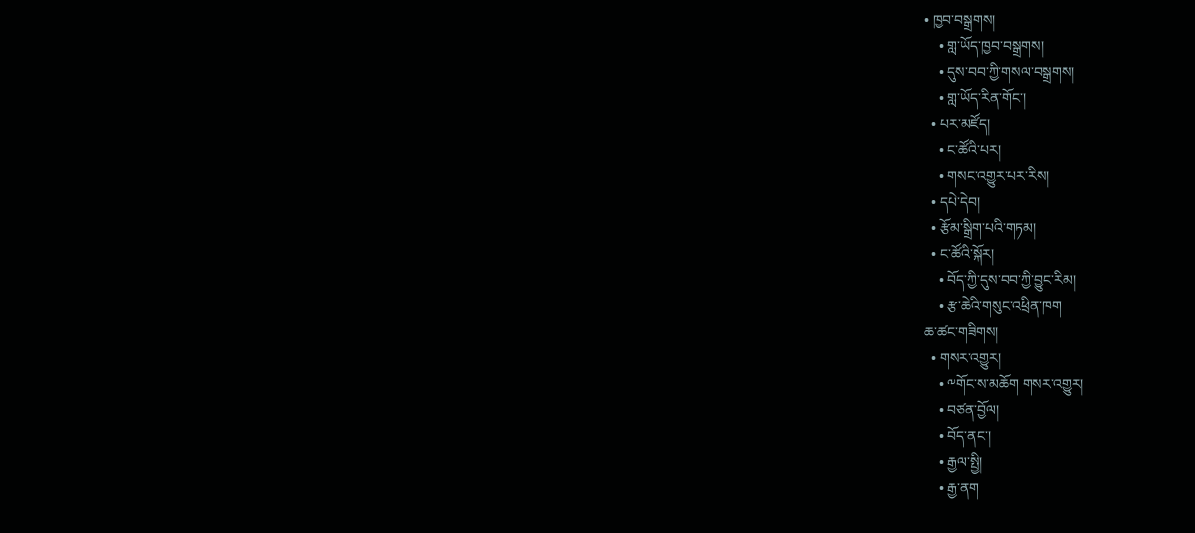• ཁྱབ་བསྒྲགས།
    • གླ་ཡོད་ཁྱབ་བསྒྲགས།
    • དུས་བབ་ཀྱི་གསལ་བསྒྲགས།
    • གླ་ཡོད་རིན་གོང་།
  • པར་མཛོད།
    • ང་ཚོའི་པར།
    • གསང་འགྱུར་པར་རིས།
  • དཔེ་དེབ།
  • རྩོམ་སྒྲིག་པའི་གཏམ།
  • ང་ཚོའི་སྐོར།
    • བོད་ཀྱི་དུས་བབ་ཀྱི་བྱུང་རིམ།
    • རྩ་ཆེའི་གསུང་འཕྲིན་ཁག
ཆ་ཚང་གཟིགས།
  • གསར་འགྱུར།
    • ༸གོང་ས་མཆོག གསར་འགྱུར།
    • བཙན་བྱོལ།
    • བོད་ནང་།
    • རྒྱལ་སྤྱི།
    • རྒྱ་ནག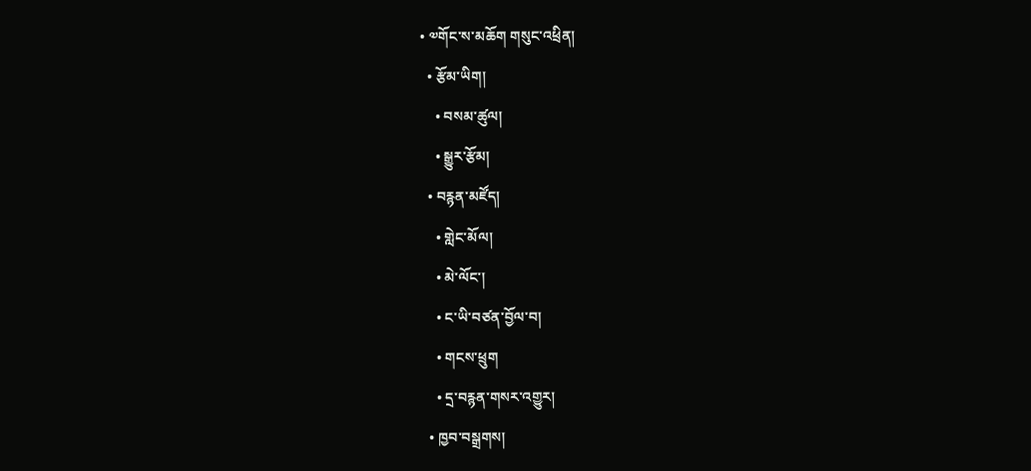• ༧གོང་ས་མཆོག གསུང་འཕྲིན།
  • རྩོམ་ཡིག།
    • བསམ་ཚུལ།
    • སྒྱུར་རྩོམ།
  • བརྙན་མཛོད།
    • གླེང་མོལ།
    • མེ་ལོང་།
    • ང་ཡི་བཙན་བྱོལ་བ།
    • གངས་ཕྲུག
    • དྲ་བརྙན་གསར་འགྱུར།
  • ཁྱབ་བསྒྲགས།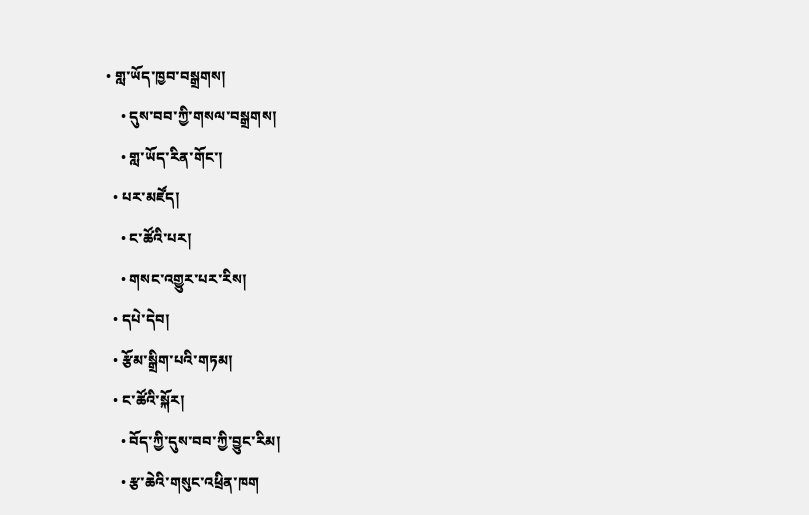• གླ་ཡོད་ཁྱབ་བསྒྲགས།
    • དུས་བབ་ཀྱི་གསལ་བསྒྲགས།
    • གླ་ཡོད་རིན་གོང་།
  • པར་མཛོད།
    • ང་ཚོའི་པར།
    • གསང་འགྱུར་པར་རིས།
  • དཔེ་དེབ།
  • རྩོམ་སྒྲིག་པའི་གཏམ།
  • ང་ཚོའི་སྐོར།
    • བོད་ཀྱི་དུས་བབ་ཀྱི་བྱུང་རིམ།
    • རྩ་ཆེའི་གསུང་འཕྲིན་ཁག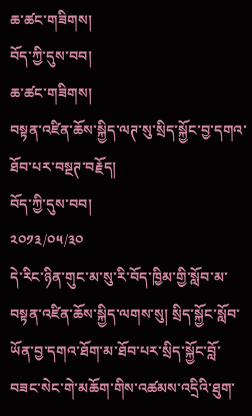ཆ་ཚང་གཟིགས།
བོད་ཀྱི་དུས་བབ།
ཆ་ཚང་གཟིགས།
བསྟན་འཛིན་ཆོས་སྐྱིད་ལཊ་སུ་སྲིད་སྐྱོང་བྱ་དགའ་ཐོབ་པར་བསྔཊ་བརྗོད།
བོད་ཀྱི་དུས་བབ།
༢༠༡༣/༠༥/༣༠
དེ་རིང་ཉིན་གུང་མ་སུ་རི་བོད་ཁྱིམ་གྱི་སློབ་མ་བསྟན་འཛིན་ཆོས་སྐྱིད་ལགས་སུ། སྲིད་སྐྱོང་སློབ་ཡོན་བྱ་དགའ་ཐོག་མ་ཐོབ་པར་སྲིད་སྐྱོང་བློ་བཟང་སེང་གེ་མཆོག་གིས་འཚམས་འདྲིའི་ཐུག་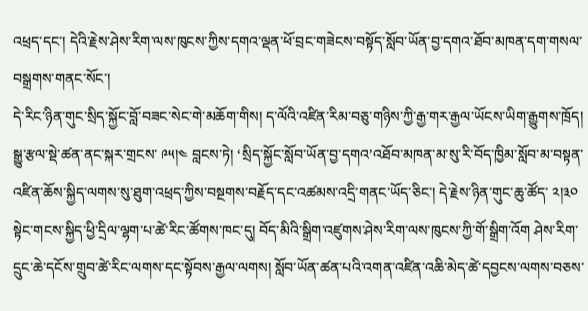འཕྲད་དང་། དེའི་རྗེས་ཤེས་རིག་ལས་ཁུངས་ཀྱིས་དགའ་ལྡན་ཕོ་བྲང་གཟེངས་བསྟོད་སློབ་ཡོན་བྱ་དགའ་ཐོབ་མཁན་དག་གསལ་བསྒྲགས་གནང་སོང་།
དེ་རིང་ཉིན་གུང་སྲིད་སྐྱོང་བློ་བཟང་སེང་གེ་མཆོག་གིས། ད་ལོའི་འཛིན་རིམ་བཅུ་གཉིས་ཀྱི་རྒྱ་གར་རྒྱལ་ཡོངས་ཡིག་རྒྱུགས་ཁྲོད། སྒྱུ་རྩལ་སྡེ་ཚན་ནང་སྐར་གྲངས་ ༩༥།༤ བླངས་ཏེ། ‘སྲིད་སྐྱོང་སློབ་ཡོན་བྱ་དགའ’འཐོབ་མཁན་མ་སུ་རི་བོད་ཁྱིམ་སློབ་མ་བསྟན་འཛིན་ཆོས་སྐྱིད་ལགས་སུ་ཐུག་འཕྲད་ཀྱིས་བསྔགས་བརྗོད་དང་འཚམས་འདྲི་གནང་ཡོད་ཅིང་། དེ་རྗེས་ཉིན་གུང་ཆུ་ཚོད་ ༢།༣༠ སྟེང་གངས་སྐྱིད་ཕྱི་དྲིལ་ལྷག་པ་ཚེ་རིང་ཚོགས་ཁང་དུ། བོད་མིའི་སྒྲིག་འཛུགས་ཤེས་རིག་ལས་ཁུངས་ཀྱི་གོ་སྒྲིག་འོག ཤེས་རིག་དྲུང་ཆེ་དངོས་གྲུབ་ཚེ་རིང་ལགས་དང་སྟོབས་རྒྱལ་ལགས། སློབ་ཡོན་ཚན་པའི་འགན་འཛིན་འཆི་མེད་ཚེ་དབྱངས་ལགས་བཅས་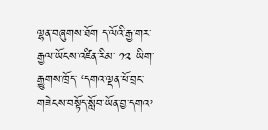ལྷན་བཞུགས་ཐོག ད་ལོའི་རྒྱ་གར་རྒྱལ་ཡོངས་འཛིན་རིམ་ ༡༢ ཡིག་རྒྱུགས་ཁྲོད་ ‘དགའ་ལྡན་ཕོ་བྲང་གཟེངས་བསྟོད་སློབ་ཡོན་བྱ་དགའ’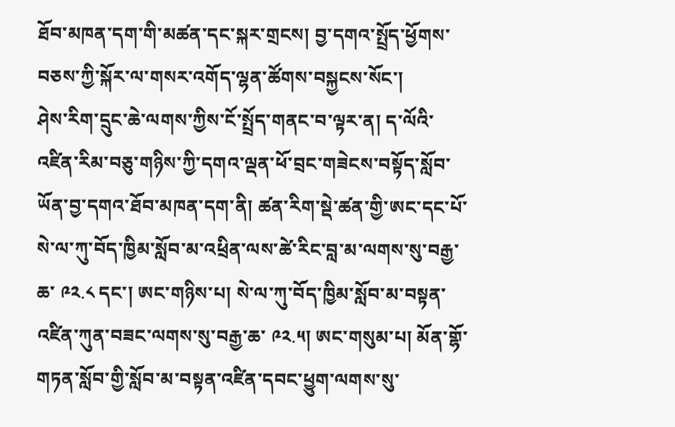ཐོབ་མཁན་དག་གི་མཚན་དང་སྐར་གྲངས། བྱ་དགའ་སྤྲོད་ཕྱོགས་བཅས་ཀྱི་སྐོར་ལ་གསར་འགོད་ལྷན་ཚོགས་བསྐྱངས་སོང་།
ཤེས་རིག་དྲུང་ཆེ་ལགས་ཀྱིས་ངོ་སྤྲོད་གནང་བ་ལྟར་ན། ད་ལོའི་འཛིན་རིམ་བཅུ་གཉིས་ཀྱི་དགའ་ལྡན་ཕོ་བྲང་གཟེངས་བསྟོད་སློབ་ཡོན་བྱ་དགའ་ཐོབ་མཁན་དག་ནི། ཚན་རིག་སྡེ་ཚན་གྱི་ཨང་དང་པོ་སེ་ལ་ཀུ་བོད་ཁྱིམ་སློབ་མ་འཕྲིན་ལས་ཚེ་རིང་བླ་མ་ལགས་སུ་བརྒྱ་ཆ་ ༩༢.༨ དང་། ཨང་གཉིས་པ། སེ་ལ་ཀུ་བོད་ཁྱིམ་སློབ་མ་བསྟན་འཛིན་ཀུན་བཟང་ལགས་སུ་བརྒྱ་ཆ་ ༩༢.༥། ཨང་གསུམ་པ། མོན་གྷོ་གཏན་སློབ་གྱི་སློབ་མ་བསྟན་འཛིན་དབང་ཕྱུག་ལགས་སུ་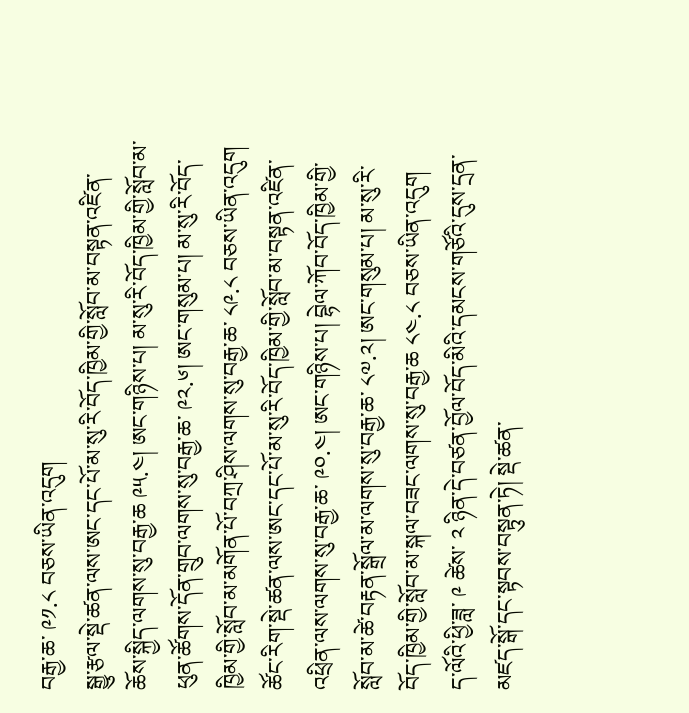བརྒྱ་ཆ་ ༩༡.༨ བཅས་ཡིན་འདུག
སྒྱུ་རྩལ་སྡེ་ཚན་ལས་ཨང་དང་པོ་མ་སུ་རི་བོད་ཁྱིམ་གྱི་སློབ་མ་བསྟན་འཛིན་ཆོས་སྐྱིད་ལགས་སུ་བརྒྱ་ཆ ༩༥.༤། ཨང་གཉིས་པ། མ་སུ་རི་བོད་ཁྱིམ་གྱི་སློབ་མ་ཕུན་ཚོགས་དོན་གྲུབ་ལགས་སུ་བརྒྱ་ཆ་ ༩༢.༦། ཨང་གསུམ་པ། མ་སུ་རི་བོད་ཁྱིམ་གྱི་སློབ་མ་མགོན་པོ་བཀྲ་ཤིས་ལགས་སུ་བརྒྱ་ཆ་ ༨༩.༨ བཅས་ཡིན་འདུག
ཚོང་རིག་སྡེ་ཚན་ལས་ཨང་དང་པོ་མ་སུ་རི་བོད་ཁྱིམ་གྱི་སློབ་མ་བསྟན་འཛིན་འཕྲིན་ལས་ལགས་སུ་བརྒྱ་ཆ་ ༩༠.༤། ཨང་གཉིས་པ། བྷེལ་ཀོབ་བོད་ཁྱིམ་གྱི་སློབ་མ་ཚེ་བརྟན་སྒྲོལ་མ་ལགས་སུ་བརྒྱ་ཆ་ ༨༧.༢། ཨང་གསུམ་པ། མ་སུ་རི་བོད་ཁྱིམ་གྱི་སློབ་མ་སྐལ་བཟང་ལགས་སུ་བརྒྱ་ཆ ༨༤.༨ བཅས་ཡིན་འདུག
ད་ལོའི་ཕྱི་ཟླ་ ༩ ཚེས་ ༢ ཉིན་དེ་བཙན་བྱོལ་བོད་མིའི་དམངས་གཙོའི་དུས་དྲན་མཛད་སྒོ་དང་སྟབས་བསྟུན་ཏེ། སྡེ་ཚན་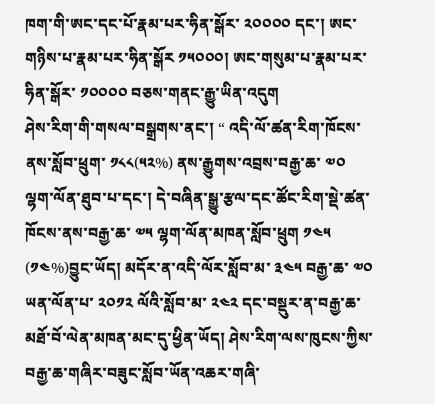ཁག་གི་ཨང་དང་པོ་རྣམ་པར་ཧིན་སྒོར་ ༢༠༠༠༠ དང་། ཨང་གཉིས་པ་རྣམ་པར་ཧིན་སྒོར ༡༥༠༠༠། ཨང་གསུམ་པ་རྣམ་པར་ཧིན་སྒོར་ ༡༠༠༠༠ བཅས་གནང་རྒྱུ་ཡིན་འདུག
ཤེས་རིག་གི་གསལ་བསྒྲགས་ནང་། “ འདི་ལོ་ཚན་རིག་ཁོངས་ནས་སློབ་ཕྲུག་ ༡༨༨(༥༢%) ནས་རྒྱུགས་འབྲས་བརྒྱ་ཆ་ ༧༠ ལྷག་ལོན་ཐུབ་པ་དང་། དེ་བཞིན་སྒྱུ་རྩལ་དང་ཚོང་རིག་སྡེ་ཚན་ཁོངས་ནས་བརྒྱ་ཆ་ ༧༥ ལྷག་ལོན་མཁན་སློབ་ཕྲུག ༡༤༥ (༡༤%)བྱུང་ཡོད། མདོར་ན་འདི་ལོར་སློབ་མ་ ༣༤༥ བརྒྱ་ཆ་ ༧༠ ཡན་ལོན་པ་ ༢༠༡༢ ལོའི་སློབ་མ་ ༢༤༢ དང་བསྡུར་ན་བརྒྱ་ཆ་མཐོ་བོ་ལེན་མཁན་མང་དུ་ཕྱིན་ཡོད། ཤེས་རིག་ལས་ཁུངས་ཀྱིས་བརྒྱ་ཆ་གཞིར་བཟུང་སློབ་ཡོན་འཆར་གཞི་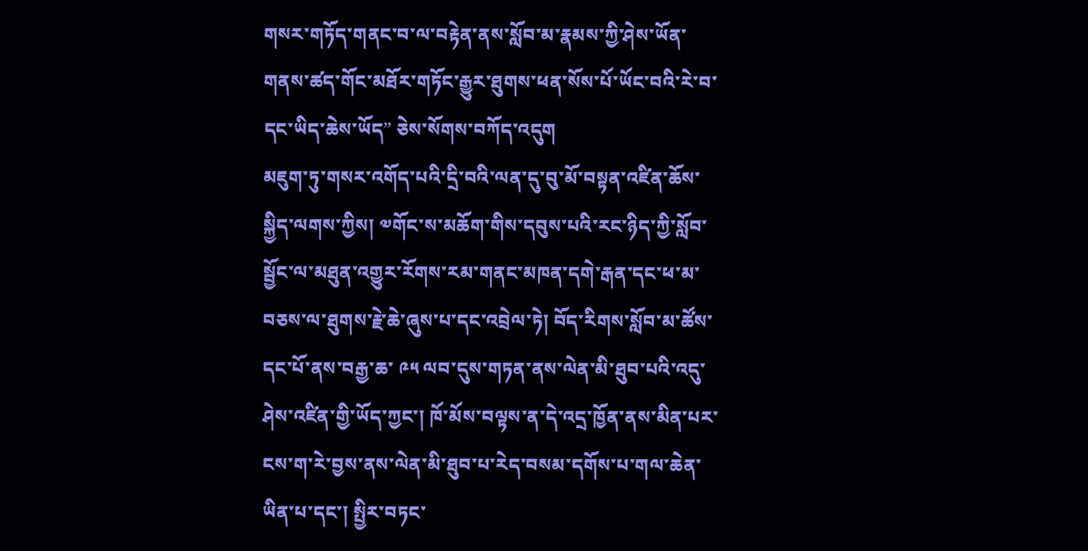གསར་གཏོད་གནང་བ་ལ་བརྟེན་ནས་སློབ་མ་རྣམས་ཀྱི་ཤེས་ཡོན་གནས་ཚད་གོང་མཐོར་གཏོང་རྒྱུར་ཐུགས་ཕན་སོས་པོ་ཡོང་བའི་རེ་བ་དང་ཡིད་ཆེས་ཡོད” ཅེས་སོགས་བཀོད་འདུག
མཇུག་ཏུ་གསར་འགོད་པའི་དྲི་བའི་ལན་དུ་བུ་མོ་བསྟན་འཛིན་ཆོས་སྐྱིད་ལགས་ཀྱིས། ༧གོང་ས་མཆོག་གིས་དབུས་པའི་རང་ཉིད་ཀྱི་སློབ་སྦྱོང་ལ་མཐུན་འགྱུར་རོགས་རམ་གནང་མཁན་དགེ་རྒན་དང་ཕ་མ་བཅས་ལ་ཐུགས་རྗེ་ཆེ་ཞུས་པ་དང་འབྲེལ་ཏེ། བོད་རིགས་སློབ་མ་ཚོས་དང་པོ་ནས་བརྒྱ་ཆ་ ༩༥ ལབ་དུས་གཏན་ནས་ལེན་མི་ཐུབ་པའི་འདུ་ཤེས་འཛིན་གྱི་ཡོད་ཀྱང་། ཁོ་མོས་བལྟས་ན་དེ་འདྲ་ཁྱོན་ནས་མིན་པར་ངས་ག་རེ་བྱས་ནས་ལེན་མི་ཐུབ་པ་རེད་བསམ་དགོས་པ་གལ་ཆེན་ཡིན་པ་དང་། སྤྱིར་བཏང་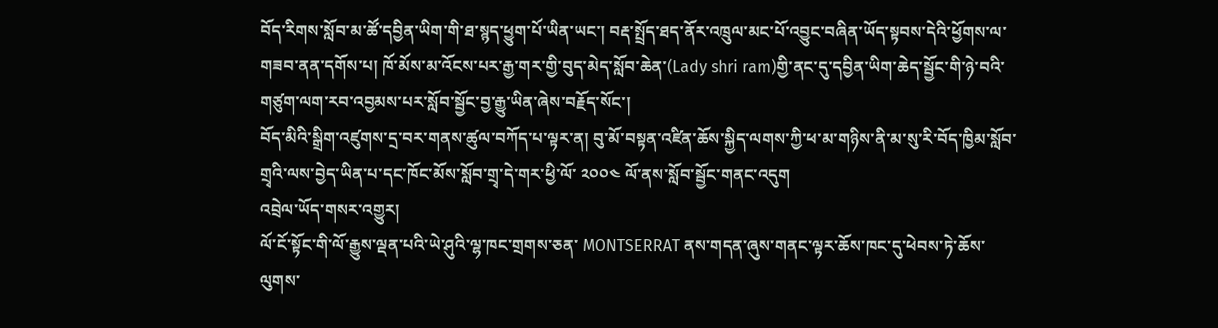བོད་རིགས་སློབ་མ་ཚོ་དབྱིན་ཡིག་གི་ཐ་སྙད་ཕྱུག་པོ་ཡིན་ཡང་། བརྡ་སྤྲོད་ཐད་ནོར་འཁྲུལ་མང་པོ་འབྱུང་བཞིན་ཡོད་སྟབས་དེའི་ཕྱོགས་ལ་གཟབ་ནན་དགོས་པ། ཁོ་མོས་མ་འོངས་པར་རྒྱ་གར་གྱི་བུད་མེད་སློབ་ཆེན་(Lady shri ram)གྱི་ནང་དུ་དབྱིན་ཡིག་ཆེད་སྦྱོང་གི་ཉེ་བའི་གཙུག་ལག་རབ་འབྱམས་པར་སློབ་སྦྱོང་བྱ་རྒྱུ་ཡིན་ཞེས་བརྗོད་སོང་།
བོད་མིའི་སྒྲིག་འཛུགས་དྲ་བར་གནས་ཚུལ་བཀོད་པ་ལྟར་ན། བུ་མོ་བསྟན་འཛིན་ཆོས་སྐྱིད་ལགས་ཀྱི་ཕ་མ་གཉིས་ནི་མ་སུ་རི་བོད་ཁྱིམ་སློབ་གྲྭའི་ལས་བྱེད་ཡིན་པ་དང་ཁོང་མོས་སློབ་གྲྭ་དེ་གར་ཕྱི་ལོ་ ༢༠༠༤ ལོ་ནས་སློབ་སྦྱོང་གནང་འདུག
འབྲེལ་ཡོད་གསར་འགྱུར།
ལོ་ངོ་སྟོང་གི་ལོ་རྒྱུས་ལྡན་པའི་ཡེ་ཤུའི་ལྷ་ཁང་གྲགས་ཅན་ MONTSERRAT ནས་གདན་ཞུས་གནང་ལྟར་ཆོས་ཁང་དུ་ཕེབས་ཏེ་ཆོས་ལུགས་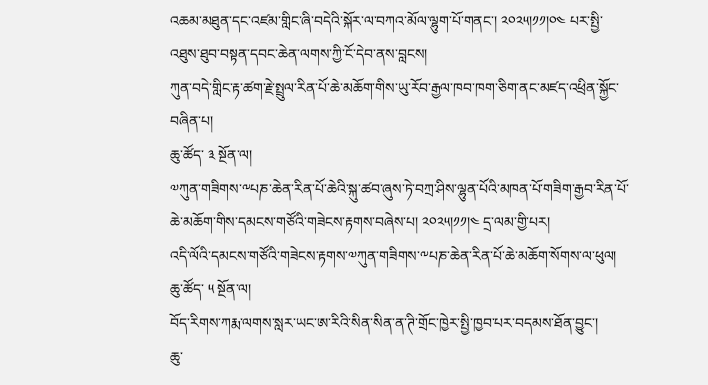འཆམ་མཐུན་དང་འཛམ་གླིང་ཞི་བདེའི་སྐོར་ལ་བཀའ་མོལ་ལྷུག་པོ་གནང་། ༢༠༢༥།༡༡།༠༤ པར་སྤྱི་འཐུས་ཐུབ་བསྟན་དབང་ཆེན་ལགས་ཀྱི་ངོ་དེབ་ནས་བླངས།
ཀུན་བདེ་གླིང་རྟ་ཚག་རྗེ་སྤྲུལ་རིན་པོ་ཆེ་མཆོག་གིས་ཡུ་རོབ་རྒྱལ་ཁབ་ཁག་ཅིག་ནང་མཛད་འཕྲིན་སྐྱོང་བཞིན་པ།
ཆུ་ཚོད་ ༣ སྔོན་ལ།
༧ཀུན་གཟིགས་༸པཎ་ཆེན་རིན་པོ་ཆེའི་སྐུ་ཚབ་ཞུས་ཏེ་བཀྲ་ཤིས་ལྷུན་པོའི་མཁན་པོ་གཟིག་རྒྱབ་རིན་པོ་ཆེ་མཆོག་གིས་དམངས་གཙོའི་གཟེངས་རྟགས་བཞེས་པ། ༢༠༢༥།༡༡།༤ དྲ་ལམ་གྱི་པར།
འདི་ལོའི་དམངས་གཙོའི་གཟེངས་རྟགས་༧ཀུན་གཟིགས་༸པཎ་ཆེན་རིན་པོ་ཆེ་མཆོག་སོགས་ལ་ཕུལ།
ཆུ་ཚོད་ ༥ སྔོན་ལ།
བོད་རིགས་ཀརྨ་ལགས་སླར་ཡང་ཨ་རིའི་སིན་སིན་ན་ཊི་གྲོང་ཁྱེར་སྤྱི་ཁྱབ་པར་བདམས་ཐོན་བྱུང་།
ཆུ་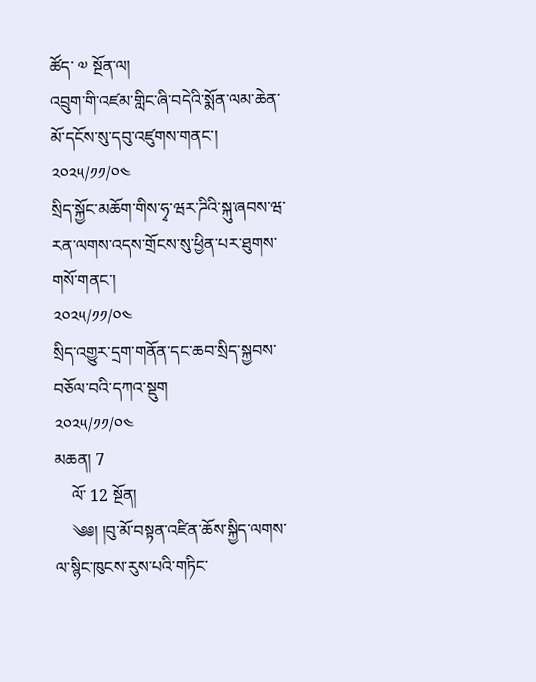ཚོད་ ༧ སྔོན་ལ།
འབྲུག་གི་འཛམ་གླིང་ཞི་བདེའི་སྨོན་ལམ་ཆེན་མོ་དངོས་སུ་དབུ་འཛུགས་གནང་།
༢༠༢༥/༡༡/༠༤
སྲིད་སྐྱོང་མཆོག་གིས་ཧྭ་ཝར་ཌིའི་སྐུ་ཞབས་ཝ་རན་ལགས་འདས་གྲོངས་སུ་ཕྱིན་པར་ཐུགས་གསོ་གནང་།
༢༠༢༥/༡༡/༠༤
སྲིད་འགྱུར་དྲག་གནོན་དང་ཆབ་སྲིད་སྐྱབས་བཅོལ་བའི་དཀའ་སྡུག
༢༠༢༥/༡༡/༠༤
མཆན། 7
    ལོ་ 12 སྔོན།
    ༄༅། །བུ་མོ་བསྟན་འཛིན་ཆོས་སྐྱིད་ལགས་ལ་སྙིང་ཁུངས་རུས་པའི་གཏིང་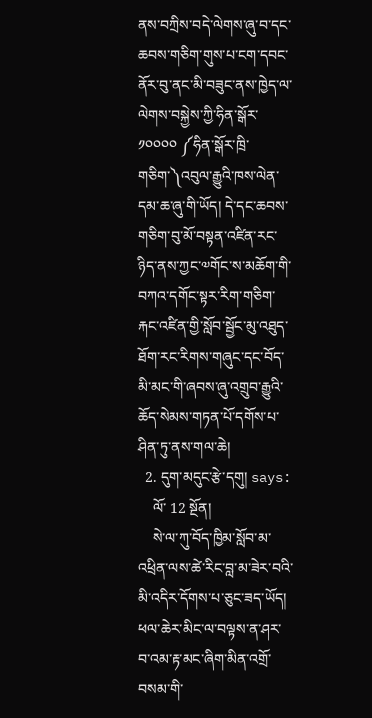ནས་བཀྲིས་བདེ་ལེགས་ཞུ་བ་དང་ཆབས་གཅིག་གུས་པ་ངག་དབང་ནོར་བུ་ནང་མི་བཟུང་ནས་ཁྱེད་ལ་ལེགས་བསྐྱེས་ཀྱི་ཧིན་སྒོར་ ༡༠༠༠༠ ༼ཧིན་སྒོར་ཁྲི་གཅིག་༽འབུལ་རྒྱུའི་ཁས་ལེན་དམ་ཆ་ཞུ་གི་ཡོད། དེ་དང་ཆབས་གཅིག་བུ་མོ་བསྟན་འཛིན་རང་ཉིད་ནས་ཀྱང་༧གོང་ས་མཆོག་གི་བཀའ་དགོང་སྟར་རིག་གཅིག་རྐང་འཛིན་གྱི་སློབ་སྦྱོང་མུ་འཐུད་ཐོག་རང་རིགས་གཞུང་དང་བོད་མི་མང་གི་ཞབས་ཞུ་འགྲུབ་རྒྱུའི་ཆོད་སེམས་གཏན་པོ་དགོས་པ་ཤིན་ཏུ་ནས་གལ་ཆེ།
  2. དུག་མདུང་རྩེ་དགུ། says:
    ལོ་ 12 སྔོན།
    སེ་ལ་ཀུ་བོད་ཁྱིམ་སློབ་མ་འཕྲིན་ལས་ཚེ་རིང་བླ་མ་ཟེར་བའི་མི་འདིར་དོགས་པ་ཅུང་ཟད་ཡོད། ཕལ་ཆེར་མིང་ལ་བལྟས་ན་ཤར་བ་འམ་རྟ་མང་ཞིག་མིན་འགྲོ་བསམ་གི་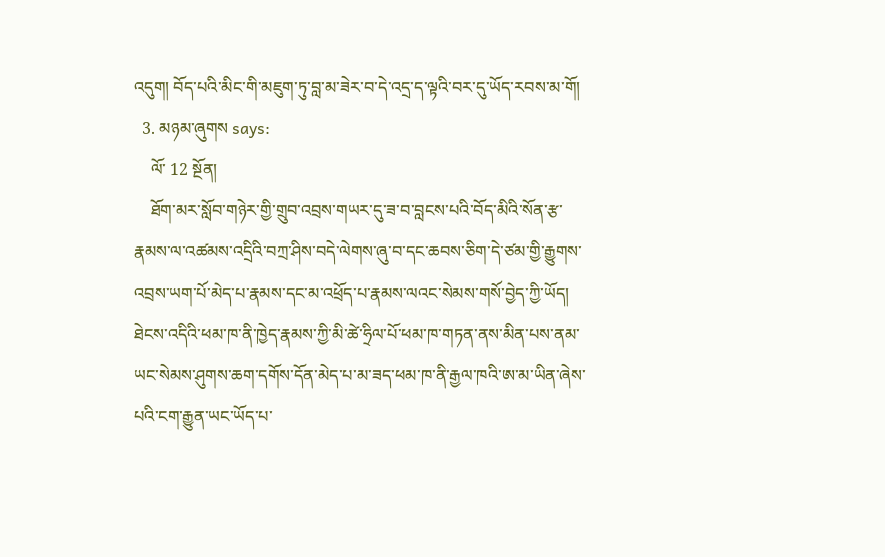འདུག། བོད་པའི་མིང་གི་མཇུག་ཏུ་བླ་མ་ཟེར་བ་དེ་འདྲ་ད་ལྟའི་བར་དུ་ཡོད་རབས་མ་གོ།
  3. མཉམ་ཞུགས says:
    ལོ་ 12 སྔོན།
    ཐོག་མར་སློབ་གཉེར་གྱི་གྲུབ་འབྲས་གཡར་དུ་ཟ་བ་བླངས་པའི་བོད་མིའི་སོན་རྩ་རྣམས་ལ་འཚམས་འདྲིའི་བཀྲ་ཤིས་བདེ་ལེགས་ཞུ་བ་དང་ཆབས་ཅིག་དེ་ཙམ་གྱི་རྒྱུགས་འབྲས་ཡག་པོ་མེད་པ་རྣམས་དང་མ་འཕྲོད་པ་རྣམས་ལའང་སེམས་གསོ་བྱེད་ཀྱི་ཡོད། ཐེངས་འདིའི་ཕམ་ཁ་ནི་ཁྱེད་རྣམས་ཀྱི་མི་ཚེ་ཧྲིལ་པོ་ཕམ་ཁ་གཏན་ནས་མིན་པས་ནམ་ཡང་སེམས་ཤུགས་ཆག་དགོས་དོན་མེད་པ་མ་ཟད་ཕམ་ཁ་ནི་རྒྱལ་ཁའི་ཨ་མ་ཡིན་ཞེས་པའི་ངག་རྒྱུན་ཡང་ཡོད་པ་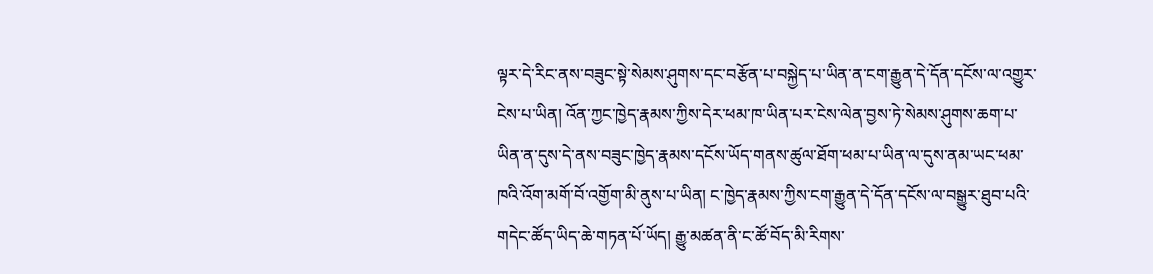ལྟར་དེ་རིང་ནས་བཟུང་སྟེ་སེམས་ཤུགས་དང་བརྩོན་པ་བསྐྱེད་པ་ཡིན་ན་ངག་རྒྱུན་དེ་དོན་དངོས་ལ་འགྱུར་ངེས་པ་ཡིན། འོན་ཀྱང་ཁྱེད་རྣམས་ཀྱིས་དེར་ཕམ་ཁ་ཡིན་པར་ངེས་ལེན་བྱས་ཏེ་སེམས་ཤུགས་ཆག་པ་ཡིན་ན་དུས་དེ་ནས་བཟུང་ཁྱེད་རྣམས་དངོས་ཡོད་གནས་ཚུལ་ཐོག་ཕམ་པ་ཡིན་ལ་དུས་ནམ་ཡང་ཕམ་ཁའི་འོག་མགོ་བོ་འགྱོག་མི་ནུས་པ་ཡིན། ང་ཁྱེད་རྣམས་ཀྱིས་ངག་རྒྱུན་དེ་དོན་དངོས་ལ་བསྒྱུར་ཐུབ་པའི་གདེང་ཚོད་ཡིད་ཆེ་གཏན་པོ་ཡོད། རྒྱུ་མཚན་ནི་ང་ཚོ་བོད་མི་རིགས་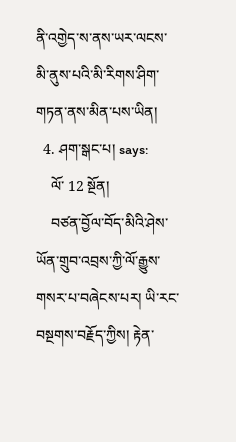ནི་འགྱེད་ས་ནས་ཡར་ལངས་མི་ནུས་པའི་མི་རིགས་ཤིག་གཏན་ནས་མིན་པས་ཡིན།
  4. ཤག་སྒང་པ། says:
    ལོ་ 12 སྔོན།
    བཙན་བྱོལ་བོད་མིའི་ཤེས་ཡོན་གྲུབ་འབྲས་ཀྱི་ལོ་རྒྱུས་གསར་པ་བཞེངས་པར། ཡི་རང་བསྔགས་བརྗོད་ཀྱིས། རྟེན་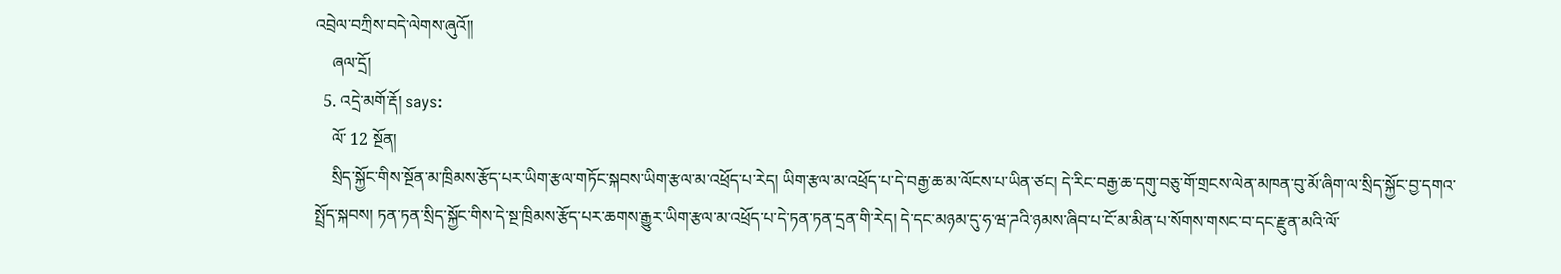འབྲེལ་བཀྲིས་བདེ་ལེགས་ཞུའོ།།
    ཞལ་དྲོ།
  5. འདྲེ་མགོ་རྡོ། says:
    ལོ་ 12 སྔོན།
    སྲིད་སྐྱོང་གིས་སྔོན་མ་ཁྲིམས་རྩོད་པར་ཡིག་རྩལ་གཏོང་སྐབས་ཡིག་རྩལ་མ་འཕྲོད་པ་རེད། ཡིག་རྩལ་མ་འཕྲོད་པ་དེ་བརྒྱ་ཆ་མ་ལོངས་པ་ཡིན་ཙང། དེ་རིང་བརྒྱ་ཆ་དགུ་བཅུ་གོ་གྲངས་ལེན་མཁན་བུ་མོ་ཞིག་ལ་སྲིད་སྐྱོང་བྱ་དགའ་སྤྲོད་སྐབས། ཏན་ཏན་སྲིད་སྐྱོང་གིས་དེ་སྔ་ཁྲིམས་རྩོད་པར་ཆགས་རྒྱུར་ཡིག་རྩལ་མ་འཕྲོད་པ་དེ་ཏན་ཏན་དྲན་གི་རེད། དེ་དང་མཉམ་དུ་ཧ་ཝ་ཌའི་ཉམས་ཞིབ་པ་ངོ་མ་མིན་པ་སོགས་གསང་བ་དང་རྫུན་མའི་ལོ་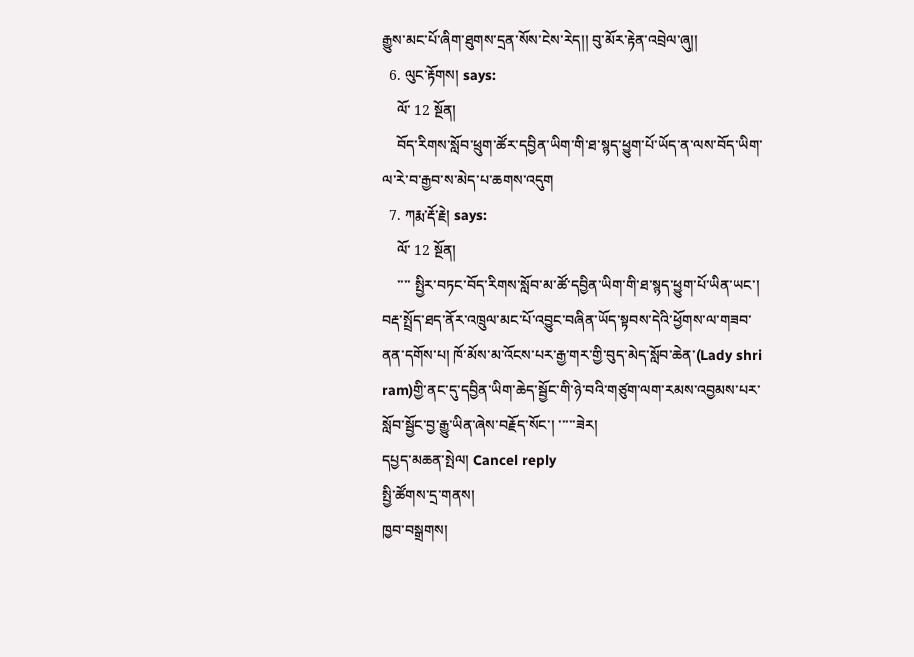རྒྱུས་མང་པོ་ཞིག་ཐུགས་དྲན་སོས་ངེས་རེད།། བུ་མོར་རྟེན་འབྲེལ་ཞུ།།
  6. ལུང་རྟོགས། says:
    ལོ་ 12 སྔོན།
    བོད་རིགས་སློབ་ཕྲུག་ཚོར་དབྱིན་ཡིག་གི་ཐ་སྙད་ཕྱུག་པོ་ཡོད་ན་ལས་བོད་ཡིག་ལ་རེ་བ་རྒྱབ་ས་མེད་པ་ཆགས་འདུག
  7. ཀརྨ་རྡོ་རྗེ། says:
    ལོ་ 12 སྔོན།
    ་་་་ སྤྱིར་བཏང་བོད་རིགས་སློབ་མ་ཚོ་དབྱིན་ཡིག་གི་ཐ་སྙད་ཕྱུག་པོ་ཡིན་ཡང་། བརྡ་སྤྲོད་ཐད་ནོར་འཁྲུལ་མང་པོ་འབྱུང་བཞིན་ཡོད་སྟབས་དེའི་ཕྱོགས་ལ་གཟབ་ནན་དགོས་པ། ཁོ་མོས་མ་འོངས་པར་རྒྱ་གར་གྱི་བུད་མེད་སློབ་ཆེན་(Lady shri ram)གྱི་ནང་དུ་དབྱིན་ཡིག་ཆེད་སྦྱོང་གི་ཉེ་བའི་གཙུག་ལག་རམས་འབྱམས་པར་སློབ་སྦྱོང་བྱ་རྒྱུ་ཡིན་ཞེས་བརྗོད་སོང་། ་་་་་ཟེར།
དཔྱད་མཆན་སྤེལ། Cancel reply
སྤྱི་ཚོགས་དྲ་གནས།
ཁྱབ་བསྒྲགས།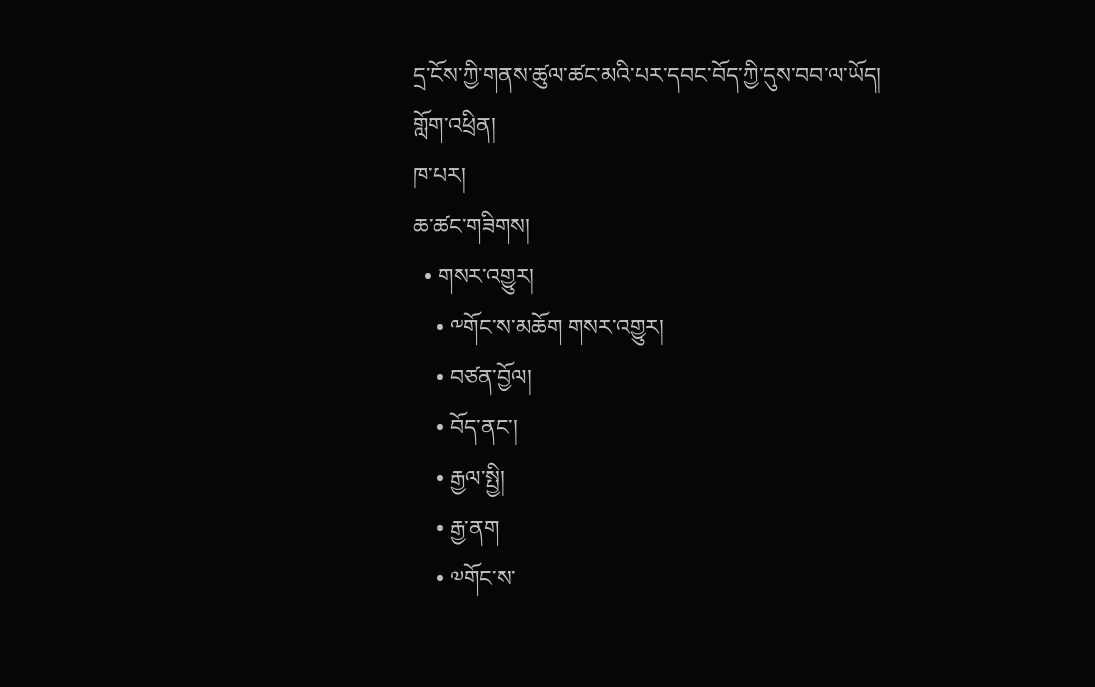དྲ་ངོས་ཀྱི་གནས་ཚུལ་ཚང་མའི་པར་དབང་བོད་ཀྱི་དུས་བབ་ལ་ཡོད།
གློག་འཕྲིན།
ཁ་པར།
ཆ་ཚང་གཟིགས།
  • གསར་འགྱུར།
    • ༸གོང་ས་མཆོག གསར་འགྱུར།
    • བཙན་བྱོལ།
    • བོད་ནང་།
    • རྒྱལ་སྤྱི།
    • རྒྱ་ནག
    • ༧གོང་ས་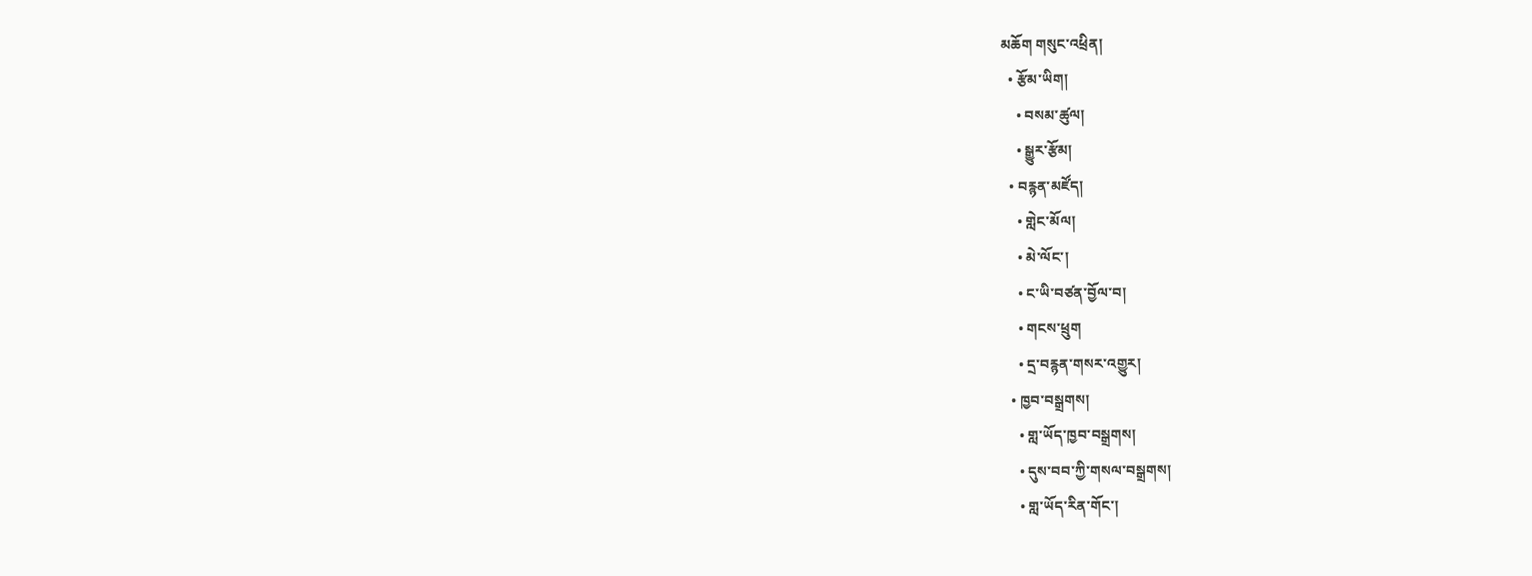མཆོག གསུང་འཕྲིན།
  • རྩོམ་ཡིག།
    • བསམ་ཚུལ།
    • སྒྱུར་རྩོམ།
  • བརྙན་མཛོད།
    • གླེང་མོལ།
    • མེ་ལོང་།
    • ང་ཡི་བཙན་བྱོལ་བ།
    • གངས་ཕྲུག
    • དྲ་བརྙན་གསར་འགྱུར།
  • ཁྱབ་བསྒྲགས།
    • གླ་ཡོད་ཁྱབ་བསྒྲགས།
    • དུས་བབ་ཀྱི་གསལ་བསྒྲགས།
    • གླ་ཡོད་རིན་གོང་།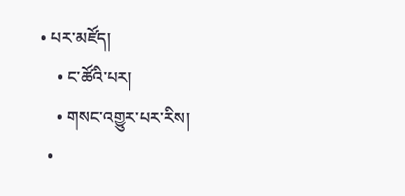• པར་མཛོད།
    • ང་ཚོའི་པར།
    • གསང་འགྱུར་པར་རིས།
  •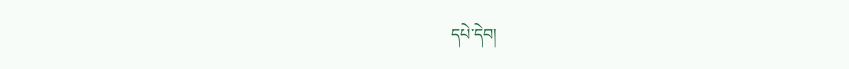དཔེ་དེབ།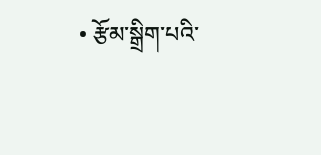• རྩོམ་སྒྲིག་པའི་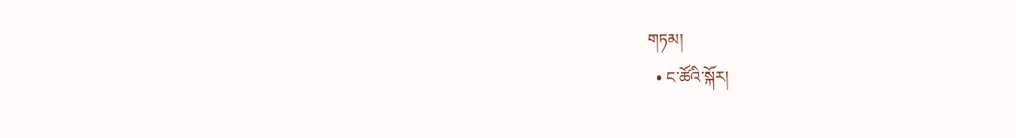གཏམ།
  • ང་ཚོའི་སྐོར།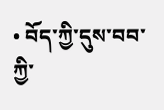• བོད་ཀྱི་དུས་བབ་ཀྱི་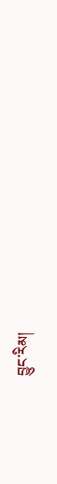བྱུང་རིམ།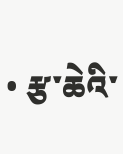• རྩ་ཆེའི་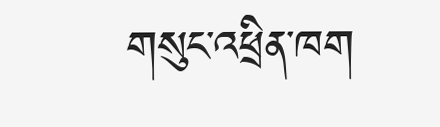གསུང་འཕྲིན་ཁག